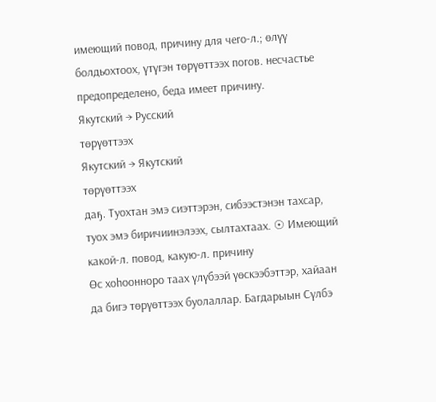имеющий повод, причину для чего-л.; өлүү болдьохтоох, үтүгэн төрүөттээх погов. несчастье предопределено, беда имеет причину.
Якутский → Русский
төрүөттээх
Якутский → Якутский
төрүөттээх
даҕ. Туохтан эмэ сиэттэрэн, сибээстэнэн тахсар, туох эмэ биричиинэлээх, сылтахтаах. ☉ Имеющий какой-л. повод, какую-л. причину
Өс хоһоонноро таах үлүбээй үөскээбэттэр, хайаан да бигэ төрүөттээх буолаллар. Багдарыын Сүлбэ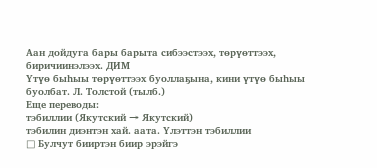Аан дойдуга бары барыта сибээстээх, төрүөттээх, биричиинэлээх. ДИМ
Үтүө быһыы төрүөттээх буоллаҕына, кини үтүө быһыы буолбат. Л. Толстой (тылб.)
Еще переводы:
тэбиллии (Якутский → Якутский)
тэбилин диэнтэн хай. аата. Үлэттэн тэбиллии
□ Булчут бииртэн биир эрэйгэ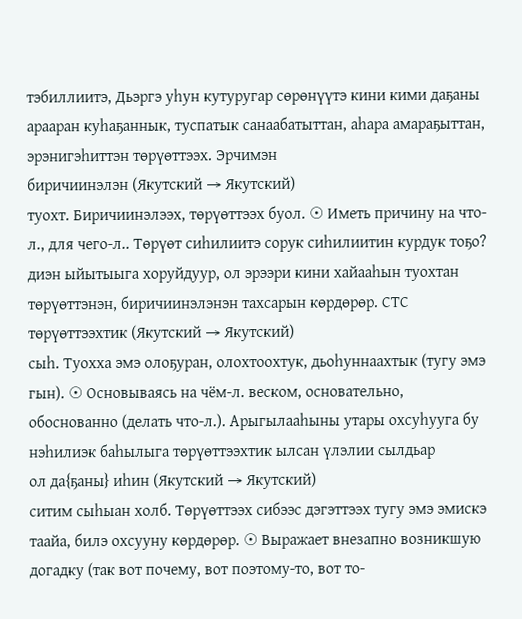тэбиллиитэ, Дьэргэ уһун кутуругар сөрөнүүтэ кини кими даҕаны арааран куһаҕаннык, туспатык санаабатыттан, аһара амараҕыттан, эрэнигэһиттэн төрүөттээх. Эрчимэн
биричиинэлэн (Якутский → Якутский)
туохт. Биричиинэлээх, төрүөттээх буол. ☉ Иметь причину на что-л., для чего-л.. Төрүөт сиһилиитэ сорук сиһилиитин курдук тоҕо? диэн ыйытыыга хоруйдуур, ол эрээри кини хайааһын туохтан төрүөттэнэн, биричиинэлэнэн тахсарын көрдөрөр. СТС
төрүөттээхтик (Якутский → Якутский)
сыһ. Туохха эмэ олоҕуран, олохтоохтук, дьоһуннаахтык (тугу эмэ гын). ☉ Основываясь на чём-л. веском, основательно, обоснованно (делать что-л.). Арыгылааһыны утары охсуһууга бу нэһилиэк баһылыга төрүөттээхтик ылсан үлэлии сылдьар
ол да{ҕаны} иһин (Якутский → Якутский)
ситим сыһыан холб. Төрүөттээх сибээс дэгэттээх тугу эмэ эмискэ таайа, билэ охсууну көрдөрөр. ☉ Выражает внезапно возникшую догадку (так вот почему, вот поэтому-то, вот то-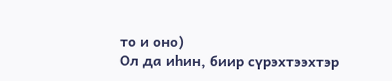то и оно)
Ол да иһин, биир сүрэхтээхтэр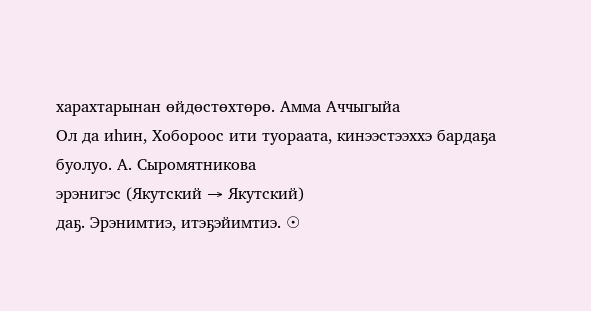харахтарынан өйдөстөхтөрө. Амма Аччыгыйа
Ол да иһин, Хобороос ити туораата, кинээстээххэ бардаҕа буолуо. А. Сыромятникова
эрэнигэс (Якутский → Якутский)
даҕ. Эрэнимтиэ, итэҕэйимтиэ. ☉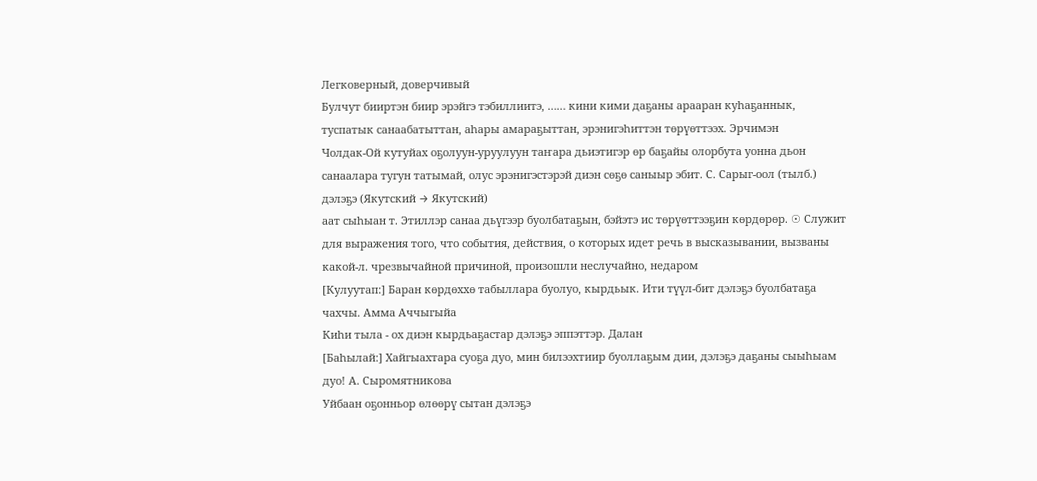Легковерный, доверчивый
Булчут бииртэн биир эрэйгэ тэбиллиитэ, …… кини кими даҕаны арааран куһаҕаннык, туспатык санаабатыттан, аһары амараҕыттан, эрэнигэһиттэн төрүөттээх. Эрчимэн
Чолдак-Ой кутуйах оҕолуун-уруулуун таҥара дьиэтигэр өр баҕайы олорбута уонна дьон санаалара тугун татымай, олус эрэнигэстэрэй диэн сөҕө саныыр эбит. С. Сарыг-оол (тылб.)
дэлэҕэ (Якутский → Якутский)
аат сыһыан т. Этиллэр санаа дьүгээр буолбатаҕын, бэйэтэ ис төрүөттээҕин көрдөрөр. ☉ Служит для выражения того, что события, действия, о которых идет речь в высказывании, вызваны какой-л. чрезвычайной причиной, произошли неслучайно, недаром
[Кулуутап:] Баран көрдөххө табыллара буолуо, кырдьык. Ити түүл-бит дэлэҕэ буолбатаҕа чахчы. Амма Аччыгыйа
Киһи тыла - ох диэн кырдьаҕастар дэлэҕэ эппэттэр. Далан
[Баһылай:] Хайгыахтара суоҕа дуо, мин билээхтиир буоллаҕым дии, дэлэҕэ даҕаны сыыһыам дуо! А. Сыромятникова
Уйбаан оҕонньор өлөөрү сытан дэлэҕэ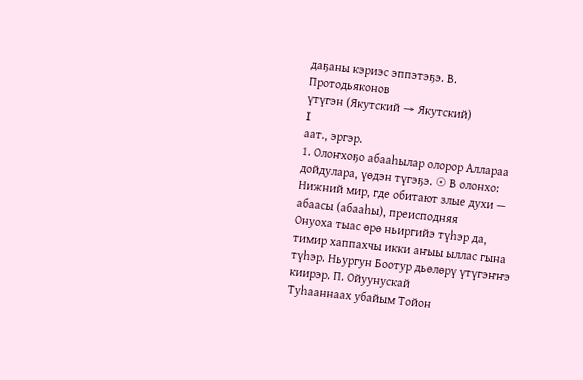даҕаны кэриэс эппэтэҕэ. В. Протодьяконов
үтүгэн (Якутский → Якутский)
I
аат., эргэр.
1. Олоҥхоҕо абааһылар олорор Аллараа дойдулара, үөдэн түгэҕэ. ☉ В олонхо: Нижний мир, где обитают злые духи — абаасы (абааһы), преисподняя
Онуоха тыас өрө ньиргийэ түһэр да, тимир хаппахчы икки аҥыы ыллас гына түһэр. Ньургун Боотур дьөлөрү үтүгэҥҥэ киирэр. П. Ойуунускай
Туһааннаах убайым Тойон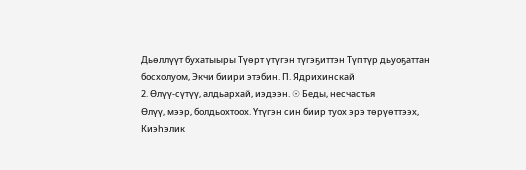Дьөллүүт бухатыыры Түөрт үтүгэн түгэҕиттэн Түптүр дьуоҕаттан босхолуом, Экчи биири этэбин. П. Ядрихинскай
2. Өлүү-сүтүү, алдьархай, иэдээн. ☉ Беды, несчастья
Өлүү, мээр, болдьохтоох. Үтүгэн син биир туох эрэ төрүөттээх, Киэһэлик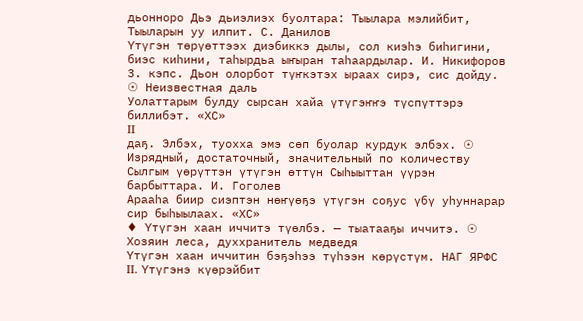дьонноро Дьэ дьиэлиэх буолтара: Тыылара мэлийбит, Тыыларын уу илпит. С. Данилов
Үтүгэн төрүөттээх диэбиккэ дылы, сол киэһэ биһигини, биэс киһини, таһырдьа ыҥыран таһаардылар. И. Никифоров
3. кэпс. Дьон олорбот түҥкэтэх ыраах сирэ, сис дойду. ☉ Неизвестная даль
Уолаттарым булду сырсан хайа үтүгэҥҥэ түспүттэрэ биллибэт. «ХС»
II
даҕ. Элбэх, туохха эмэ сөп буолар курдук элбэх. ☉ Изрядный, достаточный, значительный по количеству
Сылгым үөрүттэн үтүгэн өттүн Сыһыыттан үүрэн барбыттара. И. Гоголев
Арааһа биир сиэптэн нөҥүөҕэ үтүгэн соҕус үбү уһуннарар сир быһыылаах. «ХС»
♦ Үтүгэн хаан иччитэ түөлбэ. — тыатааҕы иччитэ. ☉ Хозяин леса, духхранитель медведя
Үтүгэн хаан иччитин бэҕэһээ түһээн көрүстүм. НАГ ЯРФС II. Үтүгэнэ күөрэйбит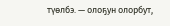түөлбэ. — олоҕун олорбут,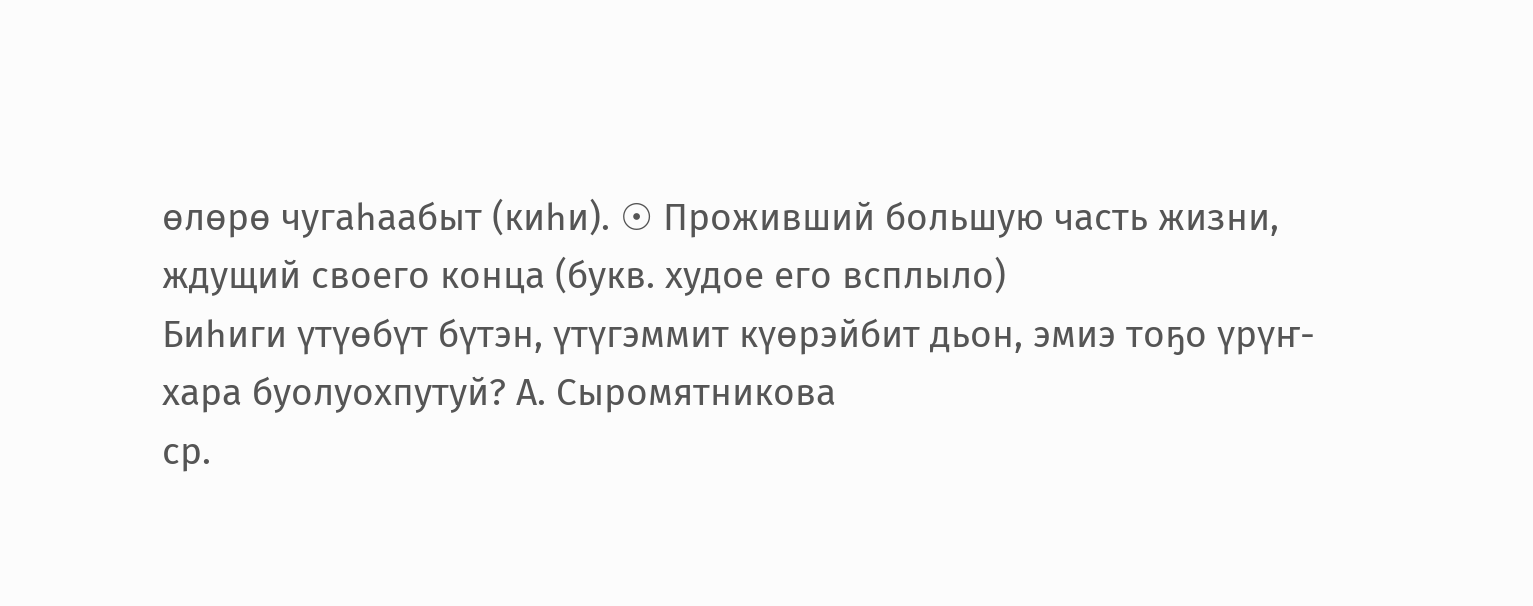өлөрө чугаһаабыт (киһи). ☉ Проживший большую часть жизни, ждущий своего конца (букв. худое его всплыло)
Биһиги үтүөбүт бүтэн, үтүгэммит күөрэйбит дьон, эмиэ тоҕо үрүҥ-хара буолуохпутуй? А. Сыромятникова
ср.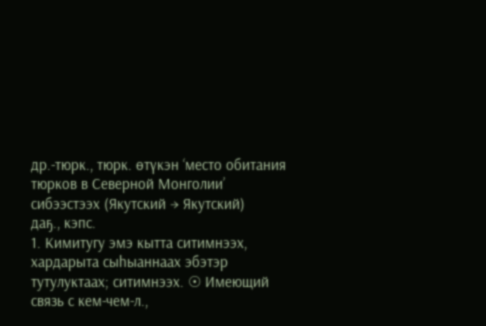др.-тюрк., тюрк. өтүкэн ‘место обитания тюрков в Северной Монголии’
сибээстээх (Якутский → Якутский)
даҕ., кэпс.
1. Кимитугу эмэ кытта ситимнээх, хардарыта сыһыаннаах эбэтэр тутулуктаах; ситимнээх. ☉ Имеющий связь с кем-чем-л.,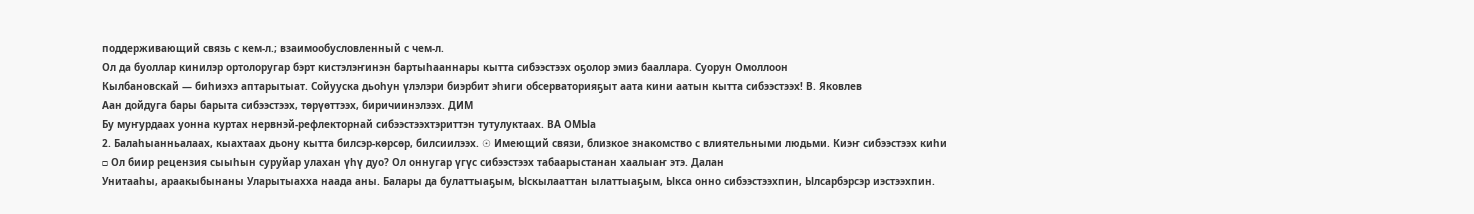поддерживающий связь с кем-л.; взаимообусловленный с чем-л.
Ол да буоллар кинилэр ортолоругар бэрт кистэлэҥинэн бартыһааннары кытта сибээстээх оҕолор эмиэ бааллара. Суорун Омоллоон
Кылбановскай — биһиэхэ аптарытыат. Сойууска дьоһун үлэлэри биэрбит эһиги обсерваторияҕыт аата кини аатын кытта сибээстээх! В. Яковлев
Аан дойдуга бары барыта сибээстээх, төрүөттээх, биричиинэлээх. ДИМ
Бу муҥурдаах уонна куртах нервнэй-рефлекторнай сибээстээхтэриттэн тутулуктаах. ВА ОМЫа
2. Балаһыанньалаах, кыахтаах дьону кытта билсэр-көрсөр, билсиилээх. ☉ Имеющий связи, близкое знакомство с влиятельными людьми. Киэҥ сибээстээх киһи
□ Ол биир рецензия сыыһын суруйар улахан үһү дуо? Ол оннугар үгүс сибээстээх табаарыстанан хаалыаҥ этэ. Далан
Унитааһы, араакыбынаны Уларытыахха наада аны. Балары да булаттыаҕым, Ыскылааттан ылаттыаҕым, Ыкса онно сибээстээхпин, Ылсарбэрсэр иэстээхпин.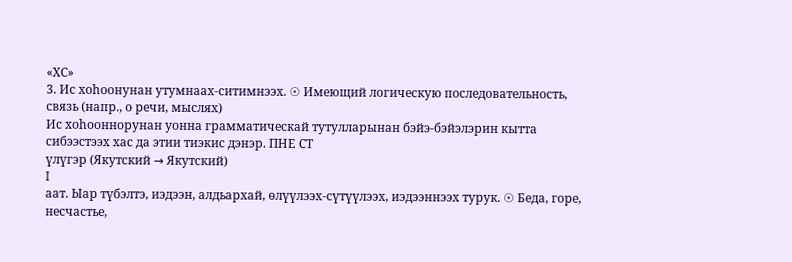«ХС»
3. Ис хоһоонунан утумнаах-ситимнээх. ☉ Имеющий логическую последовательность, связь (напр., о речи, мыслях)
Ис хоһооннорунан уонна грамматическай тутулларынан бэйэ-бэйэлэрин кытта сибээстээх хас да этии тиэкис дэнэр. ПНЕ СТ
үлүгэр (Якутский → Якутский)
I
аат. Ыар түбэлтэ, иэдээн, алдьархай, өлүүлээх-сүтүүлээх, иэдээннээх турук. ☉ Беда, горе, несчастье,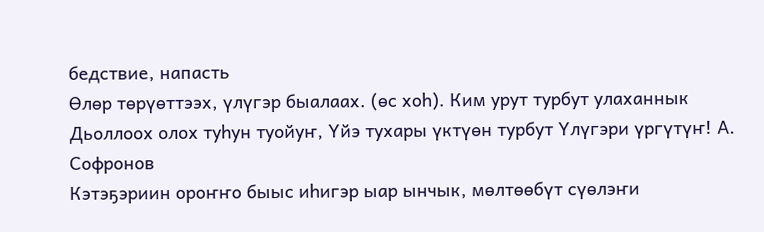бедствие, напасть
Өлөр төрүөттээх, үлүгэр быалаах. (өс хоһ). Ким урут турбут улаханнык Дьоллоох олох туһун туойуҥ, Үйэ тухары үктүөн турбут Үлүгэри үргүтүҥ! А. Софронов
Кэтэҕэриин ороҥҥо быыс иһигэр ыар ынчык, мөлтөөбүт сүөлэҥи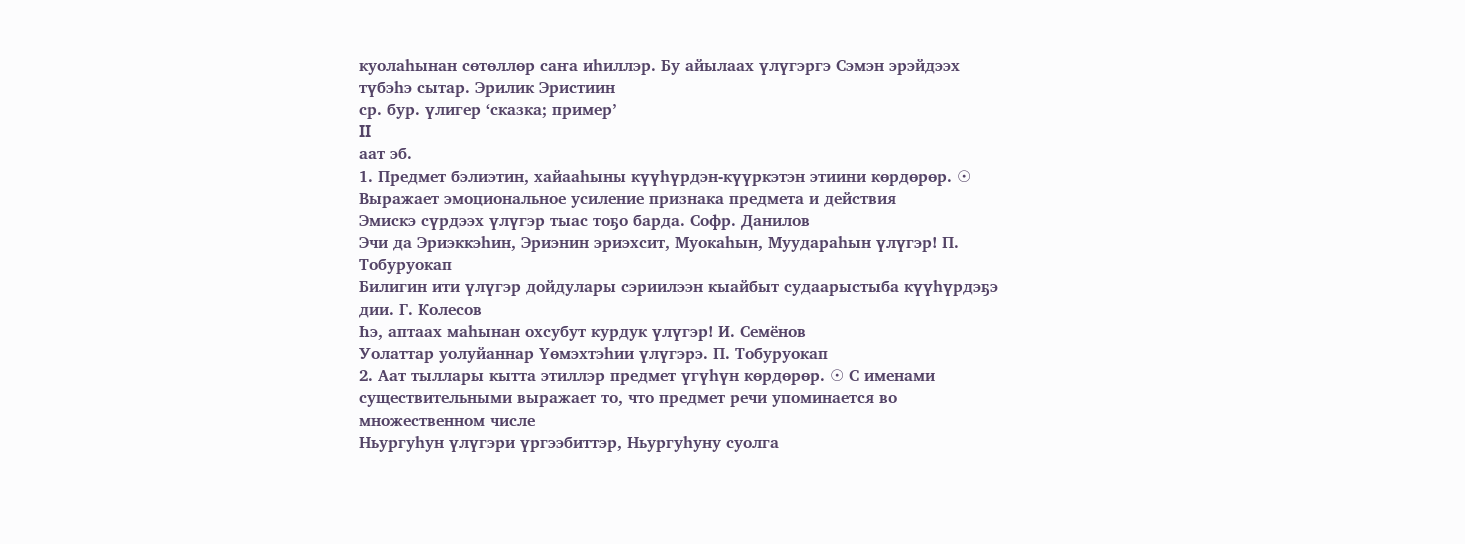куолаһынан сөтөллөр саҥа иһиллэр. Бу айылаах үлүгэргэ Сэмэн эрэйдээх түбэһэ сытар. Эрилик Эристиин
ср. бур. үлигер ‘сказка; пример’
II
аат эб.
1. Предмет бэлиэтин, хайааһыны күүһүрдэн-күүркэтэн этиини көрдөрөр. ☉ Выражает эмоциональное усиление признака предмета и действия
Эмискэ сүрдээх үлүгэр тыас тоҕо барда. Софр. Данилов
Эчи да Эриэккэһин, Эриэнин эриэхсит, Муокаһын, Муудараһын үлүгэр! П. Тобуруокап
Билигин ити үлүгэр дойдулары сэриилээн кыайбыт судаарыстыба күүһүрдэҕэ дии. Г. Колесов
Һэ, аптаах маһынан охсубут курдук үлүгэр! И. Семёнов
Уолаттар уолуйаннар Үөмэхтэһии үлүгэрэ. П. Тобуруокап
2. Аат тыллары кытта этиллэр предмет үгүһүн көрдөрөр. ☉ С именами существительными выражает то, что предмет речи упоминается во множественном числе
Ньургуһун үлүгэри үргээбиттэр, Ньургуһуну суолга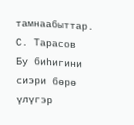тамнаабыттар. С. Тарасов
Бу биһигини сиэри бөрө үлүгэр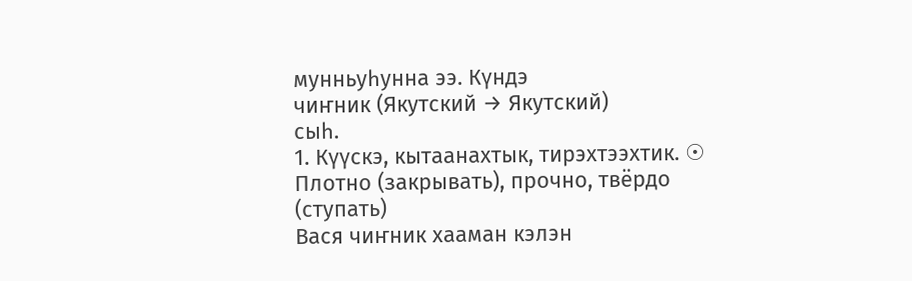мунньуһунна ээ. Күндэ
чиҥник (Якутский → Якутский)
сыһ.
1. Күүскэ, кытаанахтык, тирэхтээхтик. ☉ Плотно (закрывать), прочно, твёрдо (ступать)
Вася чиҥник хааман кэлэн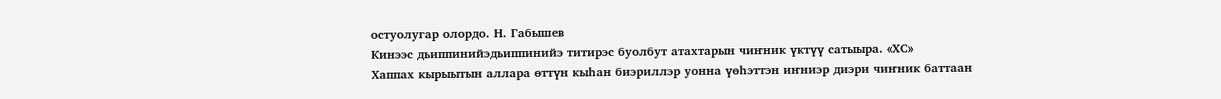остуолугар олордо. Н. Габышев
Кинээс дьиппинийэдьиппинийэ титирэс буолбут атахтарын чиҥник үктүү сатыыра. «ХС»
Хаппах кырыытын аллара өттүн кыһан биэриллэр уонна үөһэттэн иҥниэр диэри чиҥник баттаан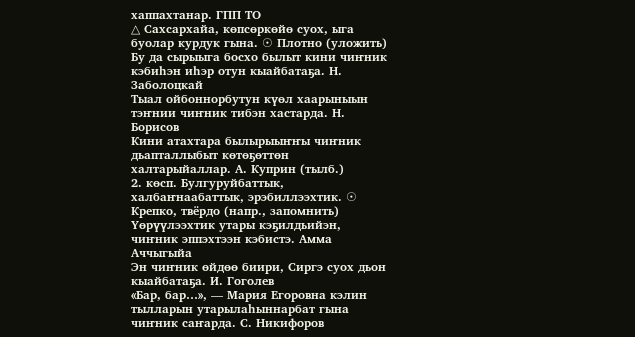хаппахтанар. ГПП ТО
△ Сахсархайа, көпсөркөйө суох, ыга буолар курдук гына. ☉ Плотно (уложить)
Бу да сырыыга босхо былыт кини чиҥник кэбиһэн иһэр отун кыайбатаҕа. Н. Заболоцкай
Тыал ойбоннорбутун күөл хаарыныын тэҥнии чиҥник тибэн хастарда. Н. Борисов
Кини атахтара былырыыҥҥы чиҥник дьапталлыбыт көтөҕөттөн халтарыйаллар. А. Куприн (тылб.)
2. көсп. Булгуруйбаттык, халбаҥнаабаттык, эрэбиллээхтик. ☉ Крепко, твёрдо (напр., запомнить)
Үөрүүлээхтик утары кэҕилдьийэн, чиҥник эппэхтээн кэбистэ. Амма Аччыгыйа
Эн чиҥник өйдөө биири, Сиргэ суох дьон кыайбатаҕа. И. Гоголев
«Бар, бар…», — Мария Егоровна кэлин тылларын утарылаһыннарбат гына чиҥник саҥарда. С. Никифоров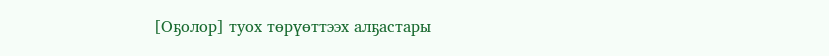[Оҕолор] туох төрүөттээх алҕастары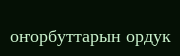оҥорбуттарын ордук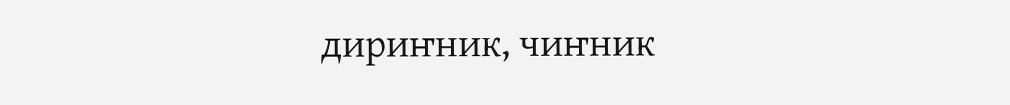дириҥник, чиҥник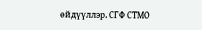өйдүүллэр. СГФ СТМО